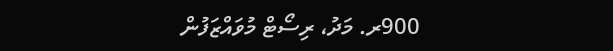900ރ. މަދު، ރިސޯޓް މުވައްޒަފުން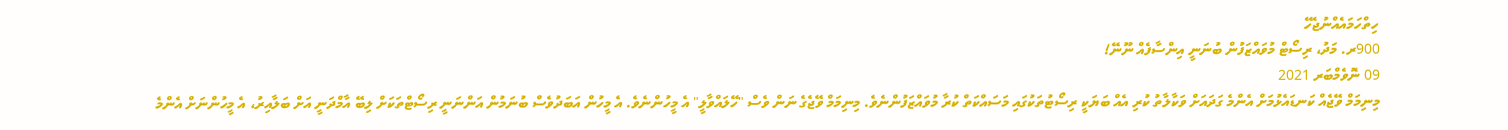ހިތްހަމައެއްނުޖެހޭ
900ރ. މަދު، ރިސޯޓް މުވައްޒަފުން ބުނަނީ އިންސާފެއް ނޫނޭ!
09 ނޮވެމްބަރ 2021
މިނިމަމް ވޭޖެއް ކަނޑައެޅުމަށް އެންމެ ގަދައަށް ވަކާލާތު ކުރި އެއް ބަޔަކީ ރިސޯޓުތަކުގައި މަސައްކަތް ކުރާ މުވައްޒަފުންނެވެ. މިނިމަމް ވޭޖެގެ ނަން ވެސް "ހޭލައްވާލީ" އެ މީހުންނެވެ. އެ މީހުން އަބަދުވެސް ބުނަމުން އަންނަނީ ރިސޯޓްތަކަށް ލިބޭ އާމްދަނީ އަށް ބަލާއިރު، އެ މީހުންނަށް އެންމެ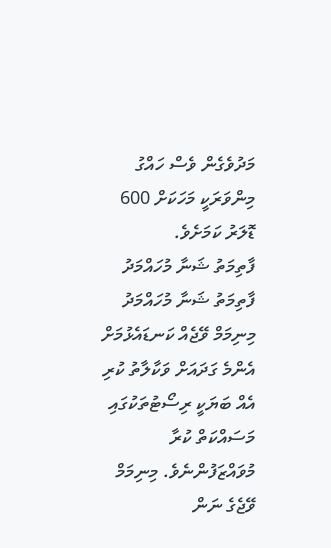މަދުވެގެން ވެސް ހައްގު މިންވަރަކީ މަހަކަށް 600 ޑޮލަރު ކަމަށެވެ.
ފާތިމަތު ޝަނާ މުހައްމަދު ފާތިމަތު ޝަނާ މުހައްމަދު
މިނިމަމް ވޭޖެއް ކަނޑައެޅުމަށް އެންމެ ގަދައަށް ވަކާލާތު ކުރި އެއް ބަޔަކީ ރިސޯޓުތަކުގައި މަސައްކަތް ކުރާ މުވައްޒަފުންނެވެ. މިނިމަމް ވޭޖެގެ ނަން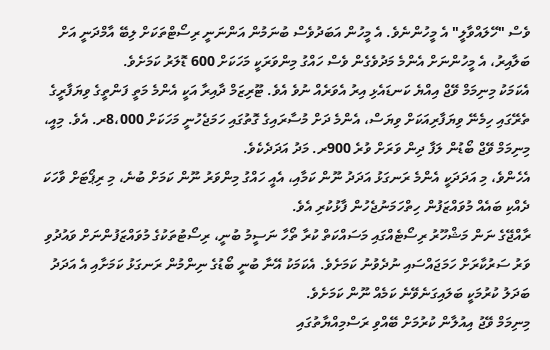ވެސް "ހޭލައްވާލީ" އެ މީހުންނެވެ. އެ މީހުން އަބަދުވެސް ބުނަމުން އަންނަނީ ރިސޯޓްތަކަށް ލިބޭ އާމްދަނީ އަށް ބަލާއިރު، އެ މީހުންނަށް އެންމެ މަދުވެގެން ވެސް ހައްގު މިންވަރަކީ މަހަކަށް 600 ޑޮލަރު ކަމަށެވެ.
އެކަމަކު މިނިމަމް ވޭޖް އިއްޔެ ކަނޑައެޅި އިރު އެވަރެއް ނުވެ އެވެ. ޓޫރިޒަމް ދާއިރާ އަކީ އެންމެ މަތީ ފަންތީގެ ވިޔަފާރީގެ ތެރޭގައި ހިމެނޭ ވިޔަފާރިއަކަށް ވިޔަސް، އެންމެ ދަށް މުސާރައިގެ ގޮތުގައި ހަމަޖެހުނީ މަހަކަށް 8،000ރ. އެވެ. މިއީ، މިނިމަމް ވޭޖް ބޯޑުން ލަފާ ދިން ވަރަށް ވުރެ 900ރ. މަދު އަދަދެކެވެ.
އެހެންވެ، މި އަދަދަކީ އެންމެ ރަނގަޅު އަދަދު ނޫން ކަމާއި، އެއީ ހައްގު މިންވަރު ނޫން ކަމަށް ބުނެ، މި ރިޕޯޓަށް ވާހަކަ ދެއްކި ބައެއް މުވައްޒަފުން ހިތްހަމަނުޖެހުން ފާޅުކުރި އެވެ.
ރާއްޖޭގެ ނަން މަޝްހޫރު ރިސޯޓެއްގައި މަސައްކަތް ކުރާ ތޯހާ ނަސީމު ބުނީ، ރިސޯޓުތަކުގެ މުވައްޒަފުންނަށް ވައުދުވި ވަރު ސަރުކާރަށް ހަމަޖައްސައި ނުދެވުނު ކަމަށެވެ. އެކަމަކު އޭނާ ބުނީ ބޯޑުގެ ނިންމުން ރަނގަޅު ކަމަށާއި އެ އަދަދު ބަދަލު ކުރުމަކީ ބަލައިގަނެވޭނެ ކަމެއް ނޫން ކަމަށެވެ.
މިނިމަމް ވޭޖު އިއުލާން ކުރުމަށް ބޭއްވި ރަސްމިއްޔާތުގައި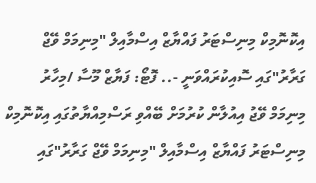އިކޮނޮމިކް މިނިސްޓަރު ފައްޔާޒް އިސްމާއިލް "މިނިމަމް ވޭޖް ގަރާރު"ގައި ސޮއިކުރައްވަނީ -.. ފޮޓޯ: ފަޔާޒް މޫސާ /މިހާރު
މިނިމަމް ވޭޖު އިއުލާން ކުރުމަށް ބޭއްވި ރަސްމިއްޔާތުގައި އިކޮނޮމިކް މިނިސްޓަރު ފައްޔާޒް އިސްމާއިލް "މިނިމަމް ވޭޖް ގަރާރު"ގައި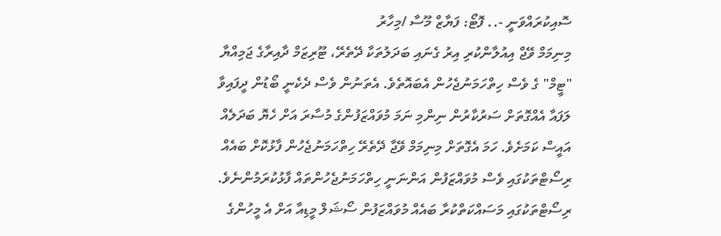ސޮއިކުރައްވަނީ -.. ފޮޓޯ: ފަޔާޒް މޫސާ /މިހާރު
މިނިމަމް ވޭޖް އިއުލާންކުރި އިރު ގެނައި ބަދަލުތަކާ ދޭތެރޭ، ޓޫރިޒަމް ދާއިރާގެ ޖަމިއްޔާ "ޓީމް" ގެ ވެސް ހިތްހަމަނުޖެހުން އެބައޮތެވެ. އެތަނުން ވެސް ދެކެނީ ބޯޑުން ދީފައިވާ ލަފައާ އެއްގޮތަށް ސަރުކާރުން ނިންމި ނަމަ މުވައްޒަފުންގެ މުސާރަ އަށް ހެޔޮ ބަދަލެއް އައީސް ކަމަށެވެ. ހަމަ އެގޮތަށް މިނިމަމް ވޭޖާ ދޭތެރޭ ހިތްހަމަނުޖެހުން ފާޅުކޮށް ބައެއް ރިސޯޓްތަކުގައި ވެސް މުވައްޒަފުން އަންނަނީ ހިތްހަމަނުޖެހުންތައް ފާޅުކުރަމުންނެވެ. ރިސޯޓްތަކުގައި މަސައްކަތްކުރާ ބައެއް މުވައްޒަފުން ސޯޝަލް މީޑިއާ އަށް އެ މީހުންގެ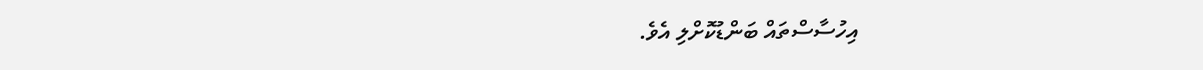އިހުސާސްތައް ބަންޑުކޮށްލި އެވެ.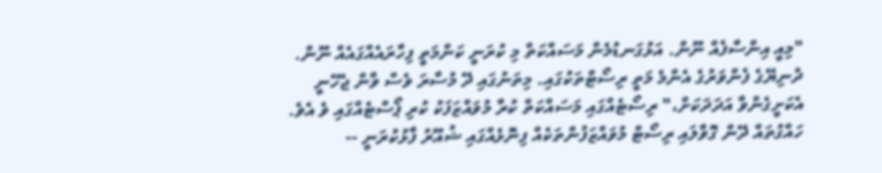"މިއީ އިންސާފެއް ނޫން. އަޅުގަނޑުމެން މަސައްކަތް މި ކުރަނީ ކަންމަތީ ފިހާރައެއްގައެއް ނޫން. ދުނިޔޭގެ ފެންވަރުގެ އެންމެ މަތީ ރިސޯޓްތަކުގައި. މިތަނުގައި ދޭ މުސާރަ ވެސް ވާން ޖެހޭނީ އެކަށީގެންވާ އަދަދަކަށް،" ރިސޯޓެއްގައި މަސައްކަތް ކުރާ މުވައްޒަފަކު ކުރި ޕޯސްޓެއްގައި ވެ އެވެ.
ހައްގުތައް ދޭން ގޮވާލައި ރިސޯޓް މުވައްޒަފުންތަކެއް ފިނޮޅެއްގައި ޝުއޫރު ފާޅުކުރަނީ --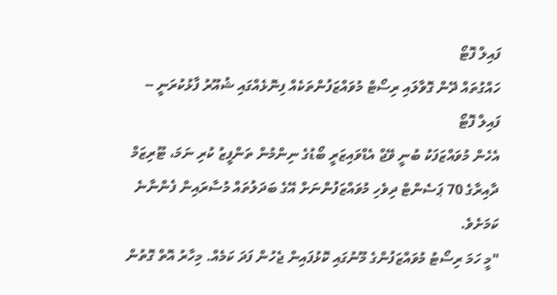ފައިލް ފޮޓޯ
ހައްގުތައް ދޭން ގޮވާލައި ރިސޯޓް މުވައްޒަފުންތަކެއް ފިނޮޅެއްގައި ޝުއޫރު ފާޅުކުރަނީ -- ފައިލް ފޮޓޯ
އެހެން މުވައްޒަފަކު ބުނީ ވޭޖް އެޑްވައިޒަރީ ބޯޑުގެ ނިންމުން ތަންފީޒު ކުރި ނަމަ، ޓޫރިޒަމް ދާއިރާގެ 70 ޕަސެންޓް ދިވެހި މުވައްޒަފުންނަށް އޭގެ ބަދަލުތައް މުސާރައިން ފެންނާނެ ކަމަށެވެ.
"މީ ހަމަ ރިސޯޓު މުވައްޒަފުންގެ މޫނުގައި ކޮޅުފައިން ޖެހުން ފަދަ ކަމެއް. މިހާރު އޮތް ގޮތުން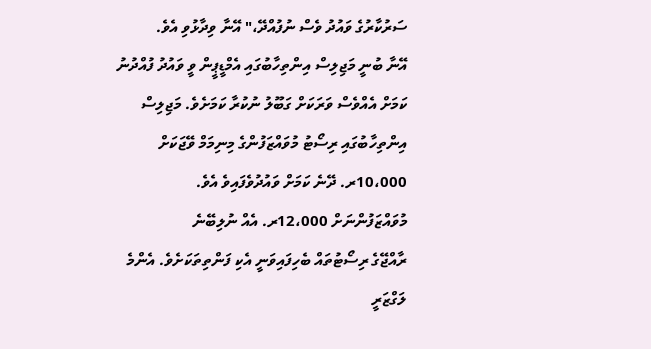ސަރުކާރުގެ ވައުދު ވެސް ނުފުއްދޭ،" އޭނާ ވިދާޅުވި އެވެ.
އޭނާ ބުނީ މަޖިލިސް އިންތިހާބުގައި އެމްޑީޕީން ވީ ވައުދު ފުއްދުނު ކަމަށް އެއްވެސް ވަރަކަށް ގަބޫލު ނުކުރާ ކަމަށެވެ. މަޖިލިސް އިންތިހާބުގައި ރިސޯޓު މުވައްޒަފުންގެ މިނިމަމް ވޭޖަކަށް 10،000ރ. ދޭނެ ކަމަށް ވައުދުވެފައިވެ އެވެ.
މުވައްޒަފުންނަށް 12،000ރ. އެއް ނުލިބޭނެ
ރާއްޖޭގެ ރިސޯޓުތައް ބެހިފައިވަނީ އެކި ފަންތިތަކަށެވެ. އެންމެ ލަގްޒަރީ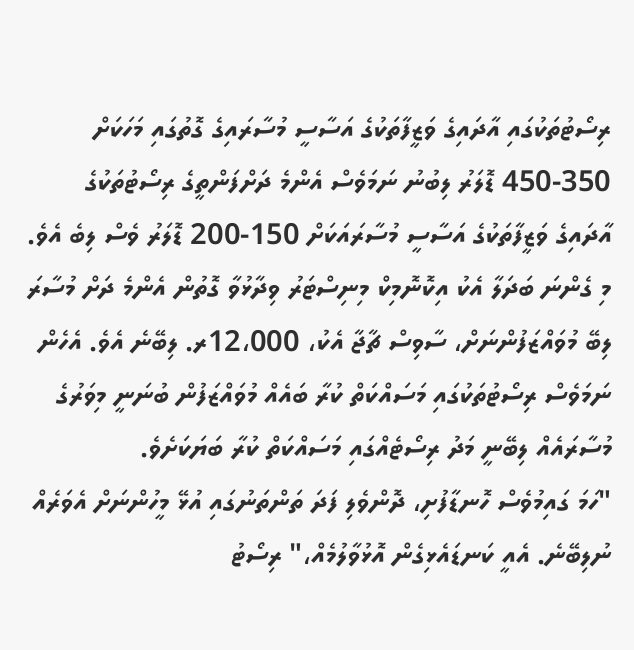ރިސޯޓުތަކުގައި އާދައިގެ ވަޒީފާތަކުގެ އަސާސީ މުސާރައިގެ ގޮތުގައި މަހަކަށް 350-450 ޑޮލަރު ލިބުނު ނަމަވެސް އެންމެ ދަށްފަންތީގެ ރިސޯޓުތަކުގެ އާދައިގެ ވަޒީފާތަކުގެ އަސާސީ މުސާރައަކަށް 150-200 ޑޮލަރު ވެސް ލިބެ އެވެ. މި ގެންނަ ބަދަލާ އެކު އިކޮނޮމިކް މިނިސްޓަރު ވިދާޅުވާ ގޮތުން އެންމެ ދަށް މުސާރަ ލިބޭ މުވައްޒަފުންނަށް، ސާވިސް ޗާޖާ އެކު، 12،000ރ. ލިބޭނެ އެވެ. އެހެން ނަމަވެސް ރިސޯޓުތަކުގައި މަސައްކަތް ކުރާ ބައެއް މުވައްޒަފުން ބުނަނީ މިވަރުގެ މުސާރައެއް ލިބޭނީ މަދު ރިސޯޓެއްގައި މަސައްކަތް ކުރާ ބަޔަކަށެވެ.
"ހަމަ ގައިމުވެސް ހޮނޑާފުށި، ދޮންވެލި ފަދަ ތަންތަނުގައި އުޅޭ މީހުންނަށް އެވަރެއް ނުލިބޭނެ. އެއީ ކަނޑައެޅިގެން އޮޅުވާލުމެއް،" ރިސޯޓު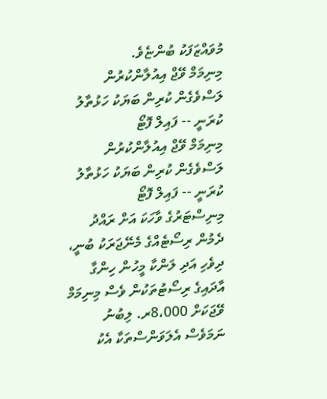މުވައްޒަފަކު ބުންޏެވެ.
މިނިމަމް ވޭޖް އިއުލާންކުރުން ލަސްވެގެން ކުރިން ބަޔަކު ހަޅުތާލު ކުރަނީ -- ފައިލް ފޮޓޯ
މިނިމަމް ވޭޖް އިއުލާންކުރުން ލަސްވެގެން ކުރިން ބަޔަކު ހަޅުތާލު ކުރަނީ -- ފައިލް ފޮޓޯ
މިނިސްޓަރުގެ ވާހަކަ އަށް ރައްދު ދެމުން ރިސޯޓެއްގެ މެނޭޖަރަކު ބުނީ، ދިވެހި އަދި ލަންކާ މީހުން ހިންގާ އާދައިގެ ރިސޯޓުތަކުން ވެސް މިނިމަމް ވޭޖަކަށް 8،000ރ. ލިބުނު ނަމަވެސް އެލަވަންސްތަކާ އެކު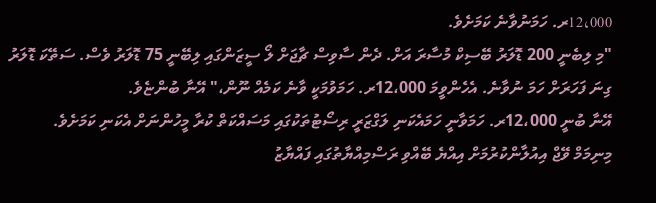12،000ރ. ހަމަނުވާނެ ކަމަށެވެ.
"މި ލިބެނީ 200 ޑޮލަރު ބޭސިކް މުސާރަ އަށް. ދެން ސާވިސް ޗާޖަށް ލޯ ސީޒަންގައި ލިބޭނީ 75 ޑޮލަރު ވެސް. ސަތޭކަ ޑޮލަރު ގިނަ ފަހަރަށް ހަމަ ނުވާނެ. އެހެންވީމަ 12،000ރ. ހަމަވުމަކީ ވާނެ ކަމެއް ނޫން،" އޭނާ ބުންޏެވެ.
އޭނާ ބުނީ 12،000ރ. ހަމަވާނީ ހަމައެކަނި ލަގްޒަރީ ރިސޯޓުތަކުގައި މަސައްކަތް ކުރާ މީހުންނަށް އެކަނި ކަމަށެވެ.
މިނިމަމް ވޭޖް އިއުލާންކުރުމަށް އިއްޔެ ބޭއްވި ރަސްމިއްޔާތުގައި ފައްޔާޒު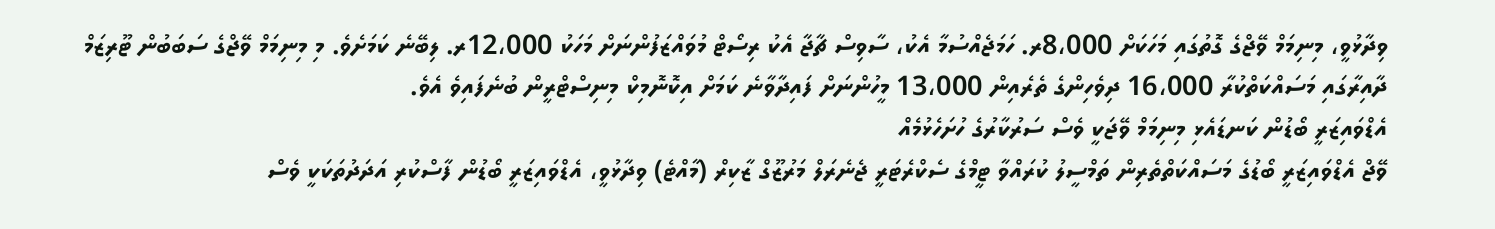ވިދާޅުވީ، މިނިމަމް ވޭޖްގެ ގޮތުގައި މަހަކަށް 8،000ރ. ހަމަޖެއްސުމާ އެކު، ސާވިސް ޗާޖާ އެކު ރިސޯޓް މުވައްޒަފުންނަށް މަހަކު 12،000ރ. ލިބޭނެ ކަމަށެވެ. މި މިނިމަމް ވޭޖްގެ ސަބަބުން ޓޫރިޒަމް ދާއިރާގައި މަސައްކަތްކުރާ 16،000 ދިވެހިންގެ ތެރެއިން 13،000 މީހުންނަށް ފައިދާވާނެ ކަމަށް އިކޮނޮމިކް މިނިސްޓްރީން ބުނެފައިވެ އެވެ.
އެޑްވައިޒަރީ ބޯޑުން ކަނޑައެޅި މިނިމަމް ވޭޖަކީ ވެސް ސަރުކާރުގެ ހުށަހެޅުމެއް
ވޭޖް އެޑްވައިޒަރީ ބޯޑުގެ މަސައްކަތްތެރިން ތަމްސީލު ކުރައްވާ ޓީމްގެ ސެކްރެޓަރީ ޖެނެރަލް މަރުޒޫގް ޒާކިރް (މާއްޓެ) ވިދާޅުވީ، އެޑްވައިޒަރީ ބޯޑުން ފާސްކުރި އަދަދުތަކަކީ ވެސް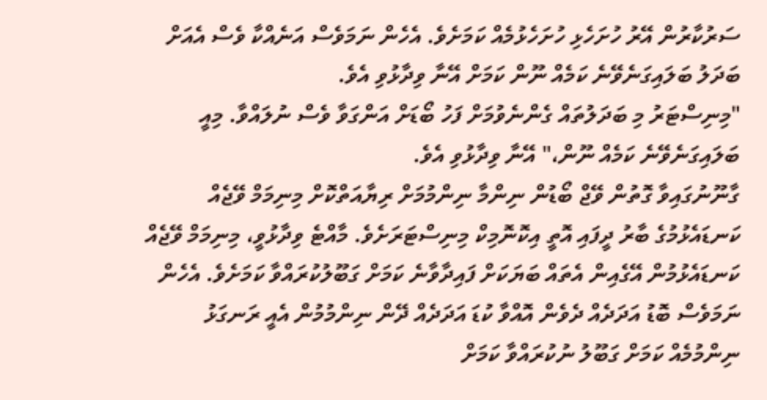ސަރުކާރުން އޭރު ހުށަހެޅި ހުށަހެޅުމެއް ކަމަށެވެ. އެހެން ނަމަވެސް އަނެއްކާ ވެސް އެއަށް ބަދަލު ބަލައިގަނެވޭނެ ކަމެއް ނޫން ކަމަށް އޭނާ ވިދާޅުވި އެވެ.
"މިނިސްޓަރު މި ބަދަލުތައް ގެންނެވުމަށް ފަހު ބޯޑަށް އަންގަވާ ވެސް ނުލައްވާ. މިއީ ބަލައިގަނެވޭނެ ކަމެއް ނޫން،" އޭނާ ވިދާޅުވި އެވެ.
ގާނޫނުގައިވާ ގޮތުން ވޭޖް ބޯޑުން ނިންމާ ނިންމުމަށް ރިޔާއަތްކޮށް މިނިމަމް ވޭޖެއް ކަނޑައެޅުމުގެ ބާރު ދީފައި އޮތީ އިކޮނޮމިކް މިނިސްޓަރަށެވެ. މާއްޓެ ވިދާޅުވީ، މިނިމަމް ވޭޖެއް ކަނޑައެޅުމުން އޭގެއިން އެތައް ބަޔަކަށް ފައިދާވާނެ ކަމަށް ގަބޫލުކުރައްވާ ކަމަށެވެ. އެހެން ނަމަވެސް ބޮޑު އަދަދެއް ދެވެން އޮއްވާ ކުޑަ އަދަދެއް ދޭން ނިންމުމުން އެއީ ރަނގަޅު ނިންމުމެއް ކަމަށް ގަބޫލު ނުކުރައްވާ ކަމަށް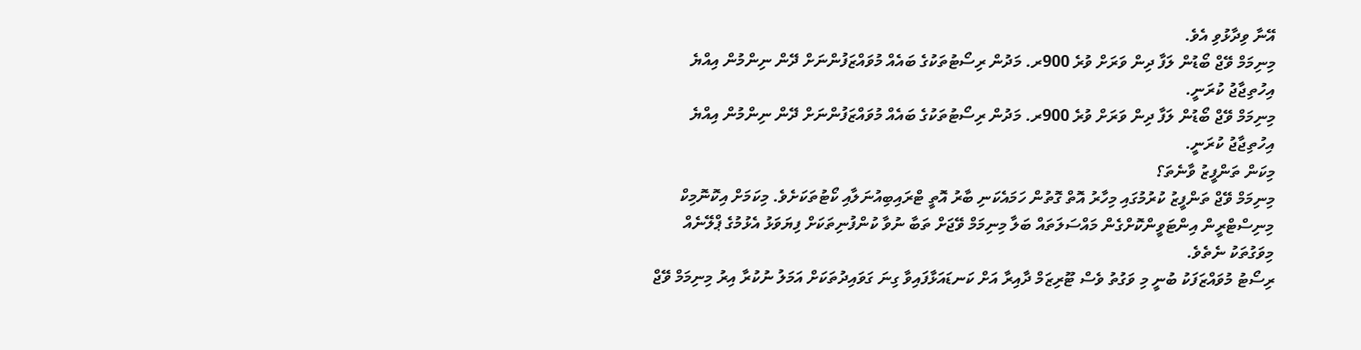އޭނާ ވިދާޅުވި އެވެ.
މިނިމަމް ވޭޖް ބޯޑުން ލަފާ ދިން ވަރަށް ވުރެ 900ރ. މަދުން ރިސޯޓުތަކުގެ ބައެއް މުވައްޒަފުންނަށް ދޭން ނިންމުން އިއްޔެ އިހުތިޖާޖު ކުރަނީ.
މިނިމަމް ވޭޖް ބޯޑުން ލަފާ ދިން ވަރަށް ވުރެ 900ރ. މަދުން ރިސޯޓުތަކުގެ ބައެއް މުވައްޒަފުންނަށް ދޭން ނިންމުން އިއްޔެ އިހުތިޖާޖު ކުރަނީ.
މިކަން ތަންފީޒު ވާނެތަ؟
މިނިމަމް ވޭޖް ތަންފީޒު ކުރުމުގައި މިހާރު އޮތް ގޮތުން ހަމައެކަނި ބާރު އޮތީ ޓްރައިބިއުނަލާއި ކޯޓުތަކަށެވެ. މިކަމަށް އިކޮނޮމިކް މިނިސްޓްރީން އިންޓަވީންކޮށްގެން މައްސަލަތައް ބަލާ މިނިމަމް ވޭޖަށް ތަބާ ނުވާ ކުންފުނިތަކަށް ފިޔަވަޅު އެޅުމުގެ ޕްލޭނެއް މިވަގުތަކު ނެތެވެ.
ރިސޯޓު މުވައްޒަފަކު ބުނީ މި ވަގުތު ވެސް ޓޫރިޒަމް ދާއިރާ އަށް ކަނޑައަޅާފައިވާ ގިނަ ގަވައިދުތަކަށް އަމަލު ނުކުރާ އިރު މިނިމަމް ވޭޖް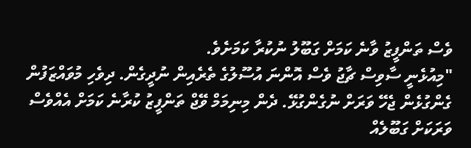ވެސް ތަންފީޒު ވާނެ ކަމަށް ގަބޫލު ނުކުރާ ކަމަށެވެ.
"މިއުޅެނީ ސާވިސް ޗާޖު ވެސް އޮންނަ އުސޫލުގެ ތެރެއިން ނުދީގެން. ދިވެހި މުވައްޒަފުން ގެންގުޅެން ޖެހޭ ވަރަށް ނުގެންގުޅޭ. ދެން މިނިމަމް ވޭޖް ތަންފީޒު ކުރާނެ ކަމަށް އެއްވެސް ވަރަކަށް ގަބޫލެއް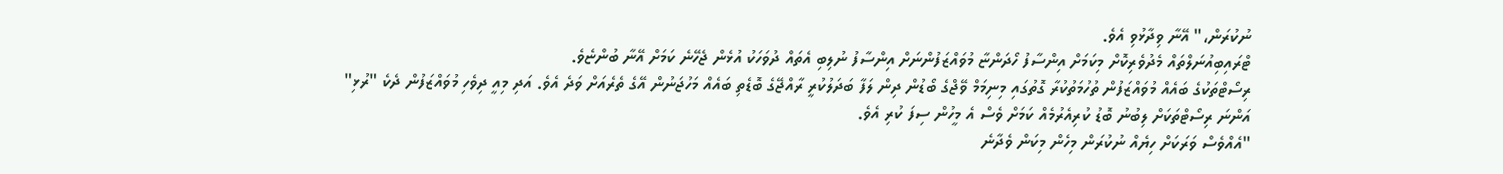ނުކުރަން،" އޭނާ ވިދާޅުވި އެވެ.
ޓްރައިބިއުނަލްތައް މެދުވެރިކޮށް މިކަމަށް އިންސާފު ހޯދަންޏާ މުވައްޒަފުންނަށް އިންސާފު ނުލިބި އެތައް ދުވަހަކު އުޅެން ޖެހޭނެ ކަމަށް އޭނާ ބުންޏެވެ.
ރިސޯޓްތަކުގެ ބައެއް މުވައްޒަފުން ތުހުމަތުކުރާ ގޮތުގައި މިނިމަމް ވޭޖްގެ ބޯޑުން ދިން ލަފާ ބަދަލުކުރީ ރާއްޖޭގެ ބޮޑެތި ބައެއް މަހުޖަނުން އޭގެ ތެރެއަށް ވަދެ އެވެ. އަދި މިއީ ދިވެހި މުވައްޒަފުން ދެކެ "ރުޅި" އަންނަ ރިސޯޓްތަކަށް ލިބުނު ބޮޑު ކުރިއެރުމެއް ކަމަށް ވެސް އެ މީހުން ސިފަ ކުރި އެވެ.
"އެއްވެސް ވަރަކަށް ހިޔެއް ނުކުރަން މިހެން މިކަން ވެދާނެ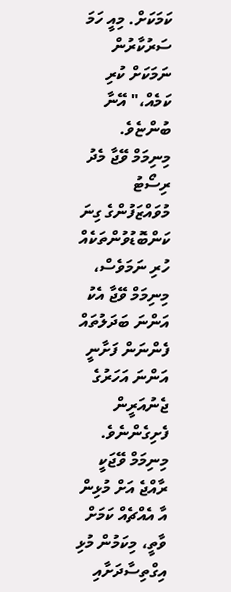ކަމަކަށް. މިއީ ހަމަ ސަރުކާރުން ނަމަކަށް ކުރި ކަމެއް،" އޭނާ ބުންޏެވެ.
މިނިމަމް ވޭޖާ މެދު ރިސޯޓު މުވައްޒަފުންގެ ގިނަ ކަންބޮޑުވުންތަކެއް ހުރި ނަމަވެސް، މިނިމަމް ވޭޖާ އެކު އަންނަ ބަދަލުތައް ފެންނަން ފަށާނީ އަންނަ އަހަރުގެ ޖެނުއަރީން ފެށިގެންނެވެ. މިނިމަމް ވޭޖަކީ ރާއްޖެ އަށް މުޅިން އާ އެއްޗެއް ކަމަށް ވާތީ، މިކަމުން މުޅި އިގްތިސާދަށާއި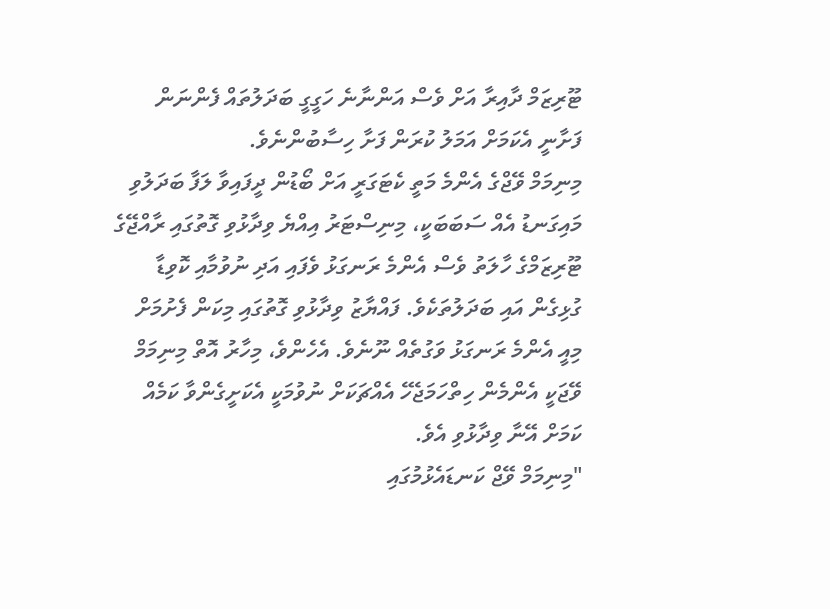ޓޫރިޒަމް ދާއިރާ އަށް ވެސް އަންނާނެ ހަގީގީ ބަދަލުތައް ފެންނަން ފަށާނީ އެކަމަށް އަމަލު ކުރަން ފަށާ ހިސާބުންނެވެ.
މިނިމަމް ވޭޖްގެ އެންމެ މަތީ ކެޓަގަރީ އަށް ބޯޑުން ދީފައިވާ ލަފާ ބަދަލުވި މައިގަނޑު އެއް ސަބަބަކީ، މިނިސްޓަރު އިއްޔެ ވިދާޅުވި ގޮތުގައި ރާއްޖޭގެ ޓޫރިޒަމްގެ ހާލަތު ވެސް އެންމެ ރަނގަޅު ވެފައި އަދި ނުވުމާއި ކޮވިޑާ ގުޅިގެން އައި ބަދަލުތަކެވެ. ފައްޔާޒު ވިދާޅުވި ގޮތުގައި މިކަން ފެށުމަށް މިއީ އެންމެ ރަނގަޅު ވަގުތެއް ނޫނެވެ. އެހެންވެ، މިހާރު އޮތް މިނިމަމް ވޭޖަކީ އެންމެން ހިތްހަމަޖެހޭ އެއްޗަކަށް ނުވުމަކީ އެކަށީގެންވާ ކަމެއް ކަމަށް އޭނާ ވިދާޅުވި އެވެ.
"މިނިމަމް ވޭޖް ކަނޑައެޅުމުގައި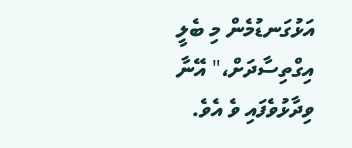އަޅުގަނޑުމެން މި ބެލީ އިގްތިސާދަށް،" އޭނާ ވިދާޅުވެފައި ވެ އެވެ.